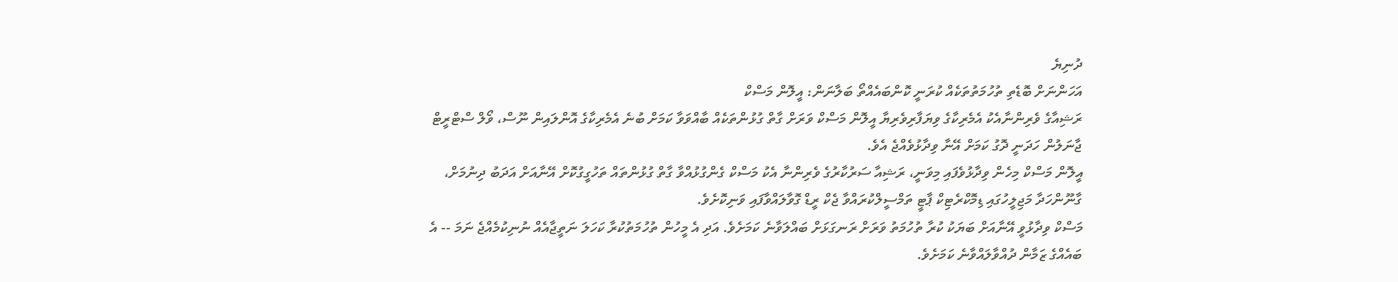ދުނިޔެ
އަހަންނަށް ބޮޑެތި ތުހުމަތުތަކެއް ކުރަނީ ކޮންބައެއްތޯ ބަލާނަން: އީލޮން މަސްކް
ރަޝިއާގެ ވެރިންނާއެކު އެމެރިކާގެ ވިޔަފާރިވެރިޔާ އީލޮން މަސްކް ވަރަށް ގާތް ގުޅުންތަކެއް ބާއްވަވާ ކަމަށް ބުނެ އެމެރިކާގެ އޮންލައިން ނޫސް، ވޯލް ސްޓްރީޓް ޖާނަލުން ހަދަނީ ދޮގު ކަމަށް އޭނާ ވިދާޅުވެއްޖެ އެވެ.
އީލޮން މަސްކް މިހެން ވިދާޅުވެފައި މިވަނީ، ރަޝިއާ ސަރުކާރުގެ ވެރިންނާ އެކު މަސްކް ގެންގުޅުއްވާ ގާތް ގުޅުންތައް ތަހުގީގުކޮށް އޭނާއަށް އަދަބު ދިނުމަށް، ގާނޫންހަދާ މަޖިލީހުގައި ޑިމޮކްރެޓިކް ޕާޓީ ތަމްސީލްކުރައްވާ ޖެކް ރީޑް ގޮވާލައްވާފައި ވަނިކޮށެވެ.
މަސްކް ވިދާޅުވީ އޭނާއަށް ބަޔަކު ކުރާ ތުހުމަތު ވަރަށް ރަނގަޅަށް ބައްލަވާނެ ކަމަށެވެ. އަދި އެ މީހުން ތުހުމަތުކުރާ ކަހަލަ ނަތީޖާއެއް ނުނިކުމެއްޖެ ނަމަ -- އެ ބައެއްގެ ޒަމާން ދުއްވާލައްވާނެ ކަމަށެވެ.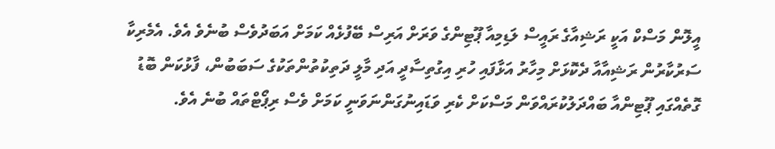އީލޮން މަސްކް އަކީ ރަޝިއާގެ ރައީސް ލަޑިމިއާ ޕޫޓިންގެ ވަރަށް އަރިސް ބޭފުޅެއް ކަމަށް އަބަދުވެސް ބުނެވެ އެވެ. އެމެރިކާ ސަރުކާރުން ރަޝިއާއާ ދެކޮޅަށް މިހާރު އަޅާފައި ހުރި އިގުތިސާދީ އަދި މާލީ ދަތިކުތުންތަކުގެ ސަބަބުން، ފާޅުކަން ބޮޑު ގޮތެއްގައި ޕޫޓިންއާ ބައްދަލުކުރައްވަން މަސްކަށް ކެރި ވަޑައިނުގަންނަވަނީ ކަމަށް ވެސް ރިޕޯޓްތައް ބުނެ އެވެ.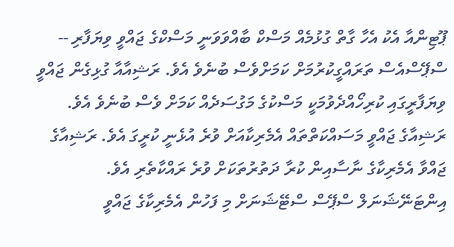ޕޫޓިންއާ އެކު އެހާ ގާތް ގުޅުމެއް މަސްކް ބާއްވަވަނީ މަސްކްގެ ޖައްވީ ވިޔަފާރި -- ސްޕޭސްއެސް ތަރައްގީކުރުމަށް ކަމަށްވެސް ބުނެވެ އެވެ. ރަޝިއާއާ ގުޅިގެން ޖައްވީ ވިޔަފާރީގައި ކުރިހޯއްދެވުމަކީ މަސްކުގެ މަގުސަދެއް ކަމަށް ވެސް ބުނެވެ އެވެ.
ރަޝިއާގެ ޖައްވީ މަސައްކަތްތައް އެމެރިކާއަށް ވުރެ އުޅެނީ ކުރީގަ އެވެ. ރަޝިއާގެ ޖައްވާ އެމެރިކާގެ ނާސާއިން ކުރާ ދަތުރުތަކަށް ވުރެ ރައްކާތެރި އެވެ.
އިންޓަނޭޝަނަލް ސްޕޭސް ސްޓޭޝަނަށް މި ފަހުން އެމެރިކާގެ ޖައްވީ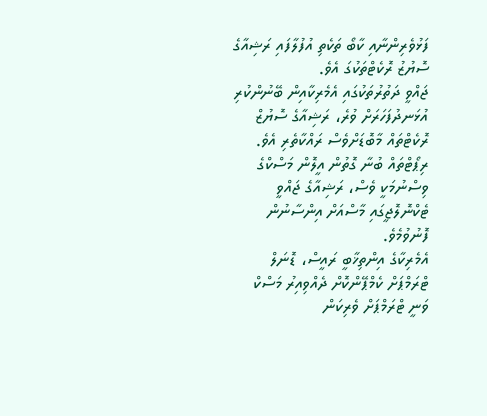ފަޅުވެރިންނާއި ކާބޯ ތަކެތި އުފުލާފައި ރަޝިއާގެ ސޮޔުޒު ރޮކެޓްތަކުގަ އެވެ.
ޖައްވީ ދަތުރުތަކުގައި އެމެރިކާއިން ބޭނުންކުރި އުޅަނދުފަހަރަށް ވުރެ، ރަޝިއާގެ ސޮޔުޒް ރޮކެޓްތައް މާބޮޑަށްވެސް ރައްކާތެރި އެވެ.
ރިޕޯޓްތައް ބުނާ ގޮތުން އީލޮން މަސްކްގެ ވިސްނުމަކީ ވެސް، ރަޝިއާގެ ޖައްވީ ޓެކްނޮލޮޖީގައި މާސްއަށް އިންސާނުން ފޮނުވުމެވެ.
އެމެރިކާގެ އިންތިޚާބީ ރައީސް، ޑޮނަލް ޓްރަމްޕަށް ކެމްޕޭންކޮށް ދެއްވިއިރު މަސްކް ވަނީ ޓްރަމްޕަށް ވެރިކަން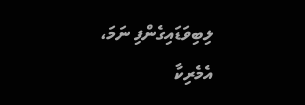ލިބިވަޑައިގެންފި ނަމަ، އެމެރިކާ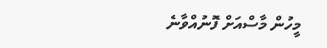މީހުން މާސްއަށް ފޮނުއްވާނެ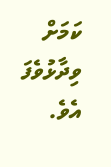ކަމަށް ވިދާޅުވެފަ އެވެ.